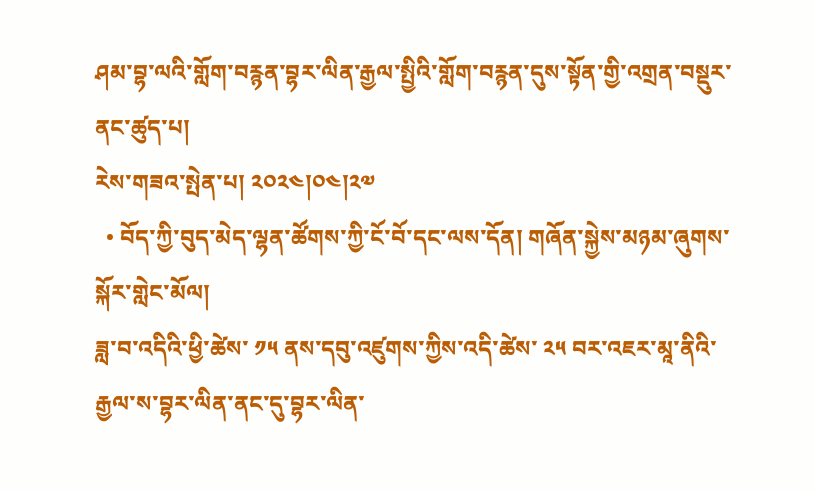ཤམ་བྷ་ལའི་གློག་བརྙན་བྷར་ལིན་རྒྱལ་སྤྱིའི་གློག་བརྙན་དུས་སྟོན་གྱི་འགྲན་བསྡུར་ནང་ཚུད་པ།
རེས་གཟའ་སྤེན་པ། ༢༠༢༤།༠༤།༢༧
  • བོད་ཀྱི་བུད་མེད་ལྷན་ཚོགས་ཀྱི་ངོ་བོ་དང་ལས་དོན། གཞོན་སྐྱེས་མཉམ་ཞུགས་སྐོར་གླེང་མོལ།
ཟླ་བ་འདིའི་ཕྱི་ཚེས་ ༡༥ ནས་དབུ་འཛུགས་ཀྱིས་འདི་ཚེས་ ༢༥ བར་འཇར་མཱ་ནིའི་རྒྱལ་ས་བྷར་ལིན་ནང་དུ་བྷར་ལིན་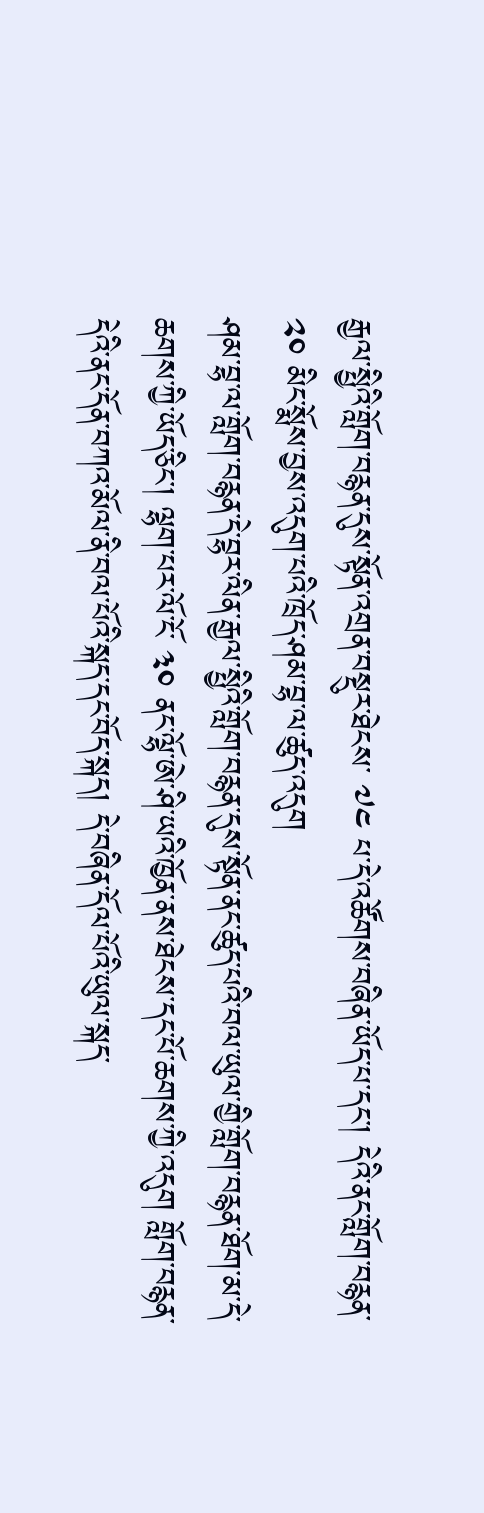རྒྱལ་སྤྱིའི་གློག་བརྙན་དུས་སྟོན་འགྲན་བསྡུར་ཐེངས་ ༧༤ པ་དེ་འཚོགས་བཞིན་ཡོད་པ་དང་། དེའི་ནང་གློག་བརྙན་ ༢༠ མིང་སྨོས་བྱས་འདུག་པའི་ཁྲོད་ཤམ་བྷ་ལ་ཚུད་འདུག
ཤམ་བྷ་ལ་གློག་བརྙན་དེ་བྷར་ལིན་རྒྱལ་སྤྱིའི་གློག་བརྙན་དུས་སྟོན་ནང་ཚུད་པའི་བལ་ཡུལ་གྱི་གློག་བརྙན་ཐོག་མ་དེ་ཆགས་ཀྱི་ཡོད་ཅིང་། ལྷག་པར་ལོ་ངོ་ ༣༠ ནང་ལྷོ་ཨེ་ཤི་ཡའི་ཁྱོན་ནས་ཐེངས་དང་པོ་ཆགས་ཀྱི་འདུག གློག་བརྙན་དེའི་ནང་དོན་བཀའ་མོལ་ནི་བལ་པོའི་སྐད་དང་བོད་སྐད། དེ་བཞིན་དོལ་པོའི་ཡུལ་སྐད་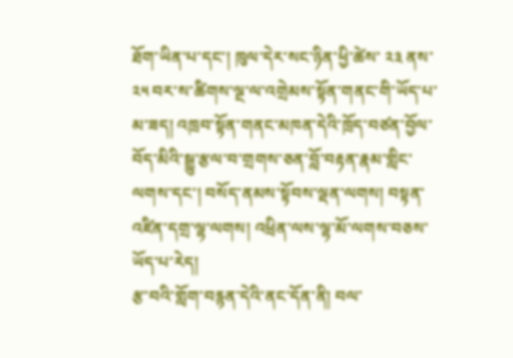ཐོག་ཡིན་པ་དང་། ཁུལ་དེར་སང་ཉིན་ཕྱི་ཚེས་ ༢༣ ནས་ ༢༥ བར་ས་ཚིགས་ལྔ་ལ་འགྲེམས་སྟོན་གནང་གི་ཡོད་པ་མ་ཟད། འཁྲབ་སྟོན་གནང་མཁན་དེའི་ཁྲོད་བཙན་བྱོལ་བོད་མིའི་སྒྱུ་རྩལ་བ་གྲགས་ཅན་བློ་བརྟན་རྣམ་གླིང་ལགས་དང་། བསོད་ནམས་སྟོབས་ལྡན་ལགས། བསྟན་འཛིན་དགྲ་ལྷ་ལགས། འཕྲིན་ལས་ལྷ་མོ་ལགས་བཅས་ཡོད་པ་རེད།
རྩ་བའི་གློག་བརྙན་དེའི་ནང་དོན་ནི། བལ་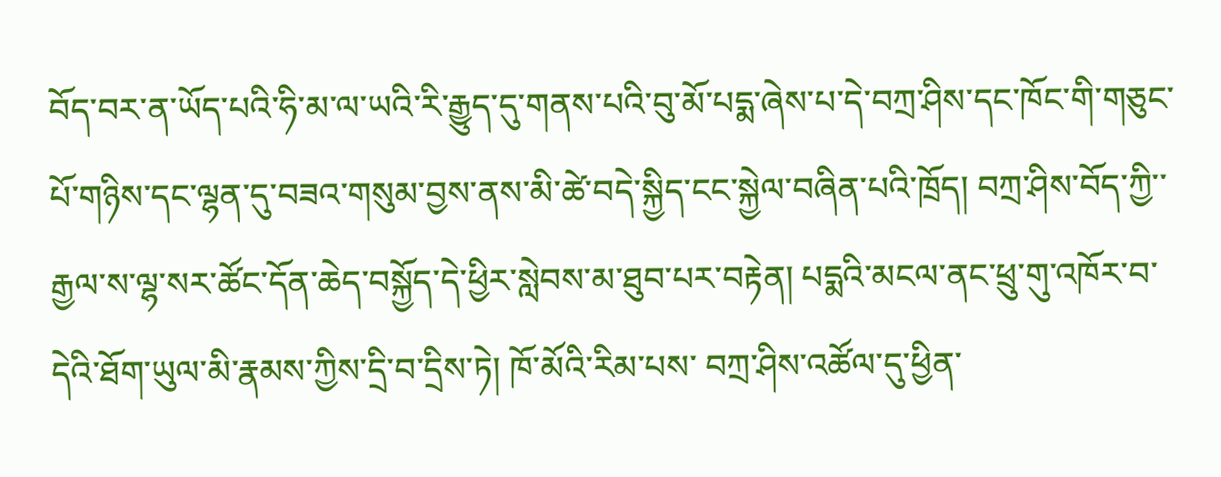བོད་བར་ན་ཡོད་པའི་ཧི་མ་ལ་ཡའི་རི་རྒྱུད་དུ་གནས་པའི་བུ་མོ་པདྨ་ཞེས་པ་དེ་བཀྲ་ཤིས་དང་ཁོང་གི་གཅུང་པོ་གཉིས་དང་ལྷན་དུ་བཟའ་གསུམ་བྱས་ནས་མི་ཚེ་བདེ་སྐྱིད་ངང་སྐྱེལ་བཞིན་པའི་ཁྲོད། བཀྲ་ཤིས་བོད་ཀྱི་་རྒྱལ་ས་ལྷ་སར་ཚོང་དོན་ཆེད་བསྐྱོད་དེ་ཕྱིར་སླེབས་མ་ཐུབ་པར་བརྟེན། པདྨའི་མངལ་ནང་ཕྲུ་གུ་འཁོར་བ་དེའི་ཐོག་ཡུལ་མི་རྣམས་ཀྱིས་དྲི་བ་དྲིས་ཏེ། ཁོ་མོའི་རིམ་པས་ བཀྲ་ཤིས་འཚོལ་དུ་ཕྱིན་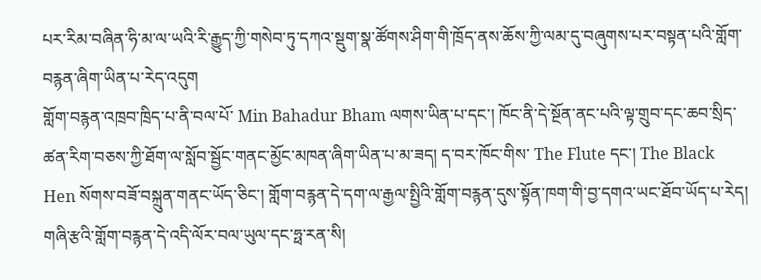པར་རིམ་བཞིན་ཧི་མ་ལ་ཡའི་རི་རྒྱུད་ཀྱི་གསེབ་ཏུ་དཀའ་སྡུག་སྣ་ཚོགས་ཤིག་གི་ཁྲོད་ནས་ཆོས་ཀྱི་ལམ་དུ་བཞུགས་པར་བསྟན་པའི་གློག་བརྙན་ཞིག་ཡིན་པ་རེད་འདུག
གློག་བརྙན་འཁྲབ་ཁྲིད་པ་ནི་བལ་པོ་ Min Bahadur Bham ལགས་ཡིན་པ་དང་། ཁོང་ནི་དེ་སྔོན་ནང་པའི་ལྟ་གྲུབ་དང་ཆབ་སྲིད་ཚན་རིག་བཅས་ཀྱི་ཐོག་ལ་སློབ་སྦྱོང་གནང་མྱོང་མཁན་ཞིག་ཡིན་པ་མ་ཟད། ད་བར་ཁོང་གིས་ The Flute དང་། The Black Hen སོགས་བཟོ་བསྐྲུན་གནང་ཡོད་ཅིང་། གློག་བརྙན་དེ་དག་ལ་རྒྱལ་སྤྱིའི་གློག་བརྙན་དུས་སྟོན་ཁག་གི་བྱ་དགའ་ཡང་ཐོབ་ཡོད་པ་རེད།
གཞི་རྩའི་གློག་བརྙན་དེ་འདི་ལོར་བལ་ཡུལ་དང་ཧྥ་རན་སི།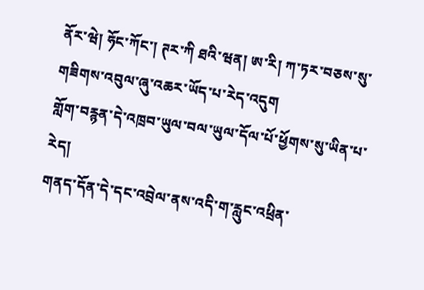ནོར་ཝེ། ཧོང་ཀོང་། ཊར་ཀི ཐའི་ཝན། ཨ་རི། ཀ་ཏར་བཅས་སུ་གཟིགས་འབུལ་ཞུ་འཆར་ཡོད་པ་རེད་འདུག
གློག་བརྙན་དེ་འཁྲབ་ཡུལ་བལ་ཡུལ་དོལ་པོ་ཕྱོགས་སུ་ཡིན་པ་རེད།
གནད་དོན་དེ་དང་འབྲེལ་ནས་འདི་ག་རླུང་འཕྲིན་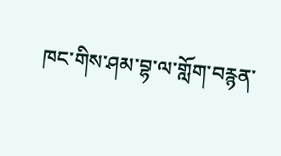ཁང་གིས་ཤམ་བྷ་ལ་གློག་བརྙན་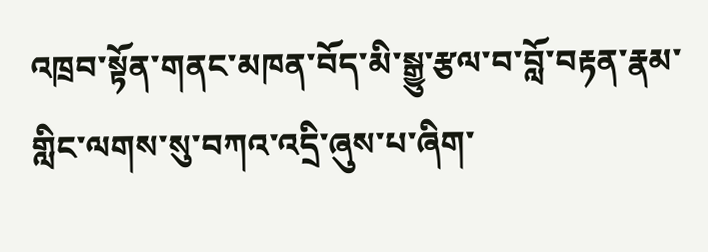འཁྲབ་སྟོན་གནང་མཁན་བོད་མི་སྒྱུ་རྩལ་བ་བློ་བརྟན་རྣམ་གླིང་ལགས་སུ་བཀའ་འདྲི་ཞུས་པ་ཞིག་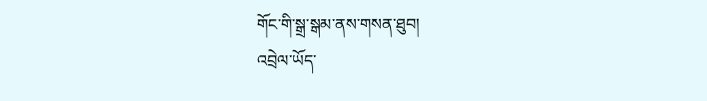གོང་གི་སྒྲ་སྒམ་ནས་གསན་ཐུབ།
འབྲེལ་ཡོད་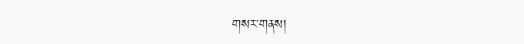གསར་གནས།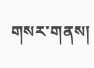གསར་གནས།